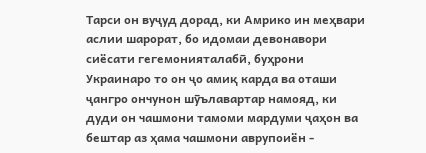Тарси он вуҷуд дорад, ки Амрико ин меҳвари аслии шарорат, бо идомаи девонавори сиёсати гегемонияталабӣ, буҳрони Украинаро то он ҷо амиқ карда ва оташи ҷангро ончунон шӯълавартар намояд, ки дуди он чашмони тамоми мардуми ҷаҳон ва бештар аз ҳама чашмони аврупоиён -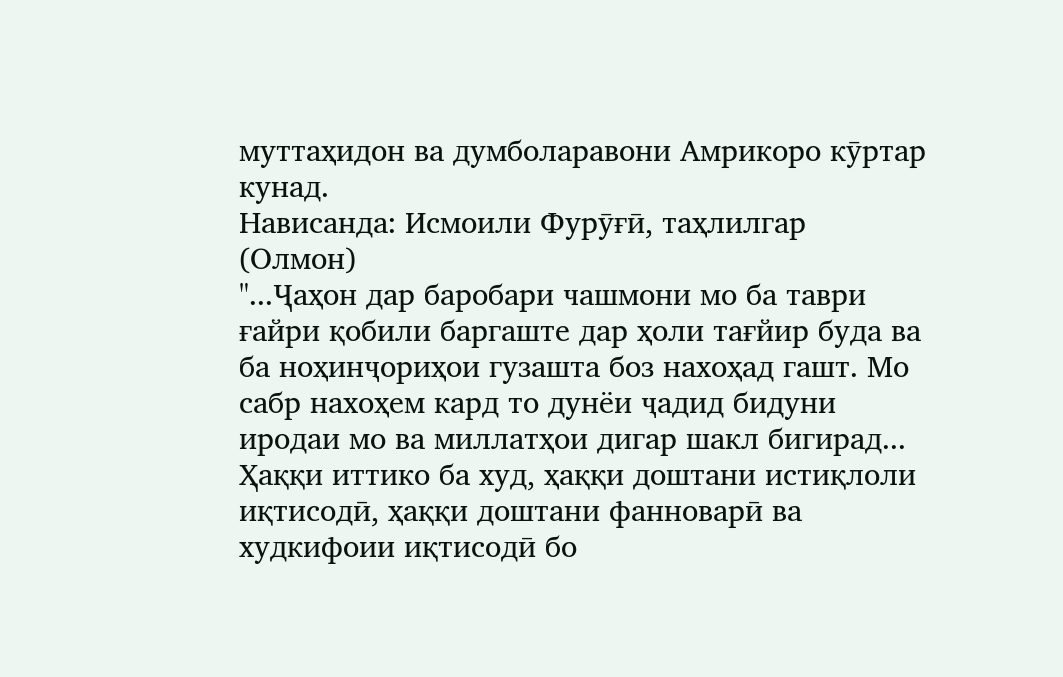муттаҳидон ва думболаравони Амрикоро кӯртар кунад.
Нависанда: Исмоили Фурӯғӣ, таҳлилгар (Олмон)
"...Ҷаҳон дар баробари чашмони мо ба таври ғайри қобили баргаште дар ҳоли тағйир буда ва ба ноҳинҷориҳои гузашта боз нахоҳад гашт. Мо сабр нахоҳем кард то дунёи ҷадид бидуни иродаи мо ва миллатҳои дигар шакл бигирад... Ҳаққи иттико ба худ, ҳаққи доштани истиқлоли иқтисодӣ, ҳаққи доштани фанноварӣ ва худкифоии иқтисодӣ бо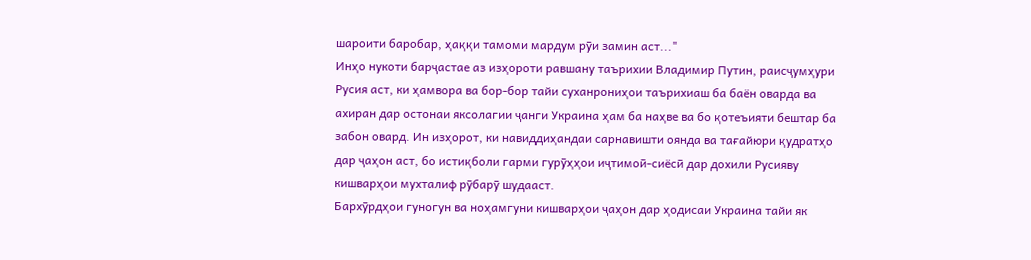шароити баробар, ҳаққи тамоми мардум рӯи замин аст..."
Инҳо нукоти барҷастае аз изҳороти равшану таърихии Владимир Путин, раисҷумҳури Русия аст, ки ҳамвора ва бор-бор тайи суханрониҳои таърихиаш ба баён оварда ва ахиран дар остонаи яксолагии ҷанги Украина ҳам ба наҳве ва бо қотеъияти бештар ба забон овард. Ин изҳорот, ки навиддиҳандаи сарнавишти оянда ва тағайюри қудратҳо дар ҷаҳон аст, бо истиқболи гарми гурӯҳҳои иҷтимоӣ-сиёсӣ дар дохили Русияву кишварҳои мухталиф рӯбарӯ шудааст.
Бархӯрдҳои гуногун ва ноҳамгуни кишварҳои ҷаҳон дар ҳодисаи Украина тайи як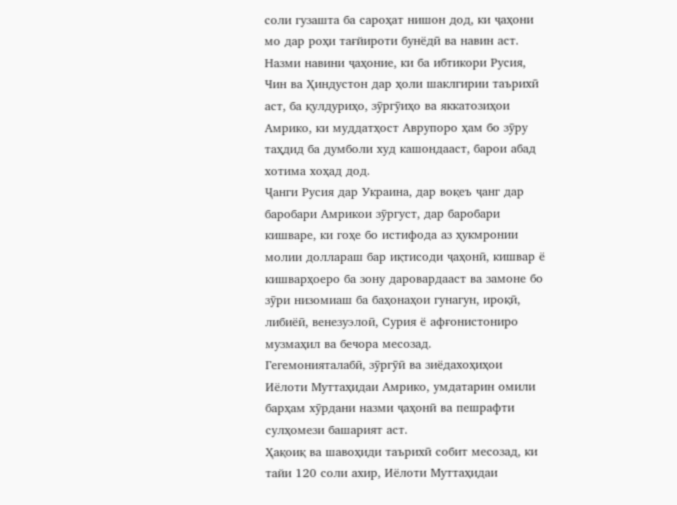соли гузашта ба сароҳат нишон дод, ки ҷаҳони мо дар роҳи тағйироти бунёдӣ ва навин аст. Назми навини ҷаҳоние, ки ба ибтикори Русия, Чин ва Ҳиндустон дар ҳоли шаклгирии таърихӣ аст, ба қулдуриҳо, зӯргӯиҳо ва яккатозиҳои Амрико, ки муддатҳост Аврупоро ҳам бо зӯру таҳдид ба думболи худ кашондааст, барои абад хотима хоҳад дод.
Ҷанги Русия дар Украина, дар воқеъ ҷанг дар баробари Амрикои зӯргуст, дар баробари кишваре, ки гоҳе бо истифода аз ҳукмронии молии доллараш бар иқтисоди ҷаҳонӣ, кишвар ё кишварҳоеро ба зону даровардааст ва замоне бо зӯри низомиаш ба баҳонаҳои гунагун, ироқӣ, либиёӣ, венезуэлоӣ, Сурия ё афғонистониро музмаҳил ва бечора месозад.
Гегемонияталабӣ, зӯргӯӣ ва зиёдахоҳиҳои Иёлоти Муттаҳидаи Амрико, умдатарин омили барҳам хӯрдани назми ҷаҳонӣ ва пешрафти сулҳомези башарият аст.
Ҳақоиқ ва шавоҳиди таърихӣ собит месозад, ки тайи 120 соли ахир, Иёлоти Муттаҳидаи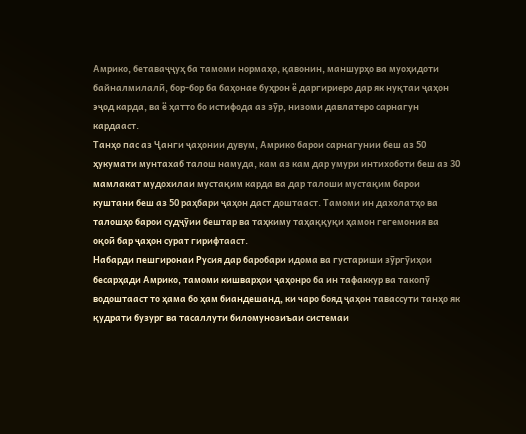Амрико, бетаваҷҷуҳ ба тамоми нормаҳо, қавонин, маншурҳо ва муоҳидоти байналмилалӣ, бор-бор ба баҳонае буҳрон ё даргириеро дар як нуқтаи ҷаҳон эҷод карда, ва ё ҳатто бо истифода аз зӯр, низоми давлатеро сарнагун кардааст.
Танҳо пас аз Ҷанги ҷаҳонии дувум, Амрико барои сарнагунии беш аз 50 ҳукумати мунтахаб талош намуда, кам аз кам дар умури интихоботи беш аз 30 мамлакат мудохилаи мустақим карда ва дар талоши мустақим барои куштани беш аз 50 раҳбари ҷаҳон даст доштааст. Тамоми ин дахолатҳо ва талошҳо барои судҷӯии бештар ва таҳкиму таҳаққуқи ҳамон гегемония ва оқоӣ бар ҷаҳон сурат гирифтааст.
Набарди пешгиронаи Русия дар баробари идома ва густариши зӯргӯиҳои бесарҳади Амрико, тамоми кишварҳои ҷаҳонро ба ин тафаккур ва такопӯ водоштааст то ҳама бо ҳам биандешанд, ки чаро бояд ҷаҳон тавассути танҳо як қудрати бузург ва тасаллути биломунозиъаи системаи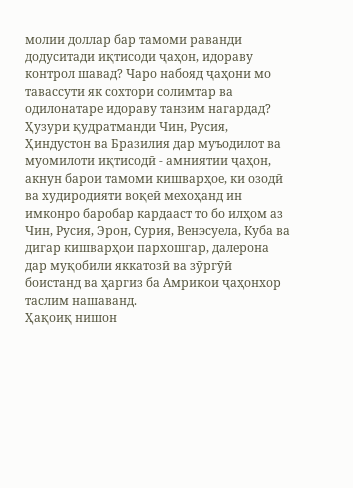молии доллар бар тамоми раванди додуситади иқтисоди ҷаҳон, идораву контрол шавад? Чаро набояд ҷаҳони мо тавассути як сохтори солимтар ва одилонатаре идораву танзим нагардад?
Ҳузури қудратманди Чин, Русия, Ҳиндустон ва Бразилия дар муъодилот ва муомилоти иқтисодӣ - амниятии ҷаҳон, акнун барои тамоми кишварҳое, ки озодӣ ва худиродияти воқеӣ мехоҳанд ин имконро баробар кардааст то бо илҳом аз Чин, Русия, Эрон, Сурия, Венэсуела, Куба ва дигар кишварҳои пархошгар, далерона дар муқобили яккатозӣ ва зӯргӯӣ боистанд ва ҳаргиз ба Амрикои ҷаҳонхор таслим нашаванд.
Ҳақоиқ нишон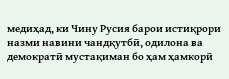медиҳад, ки Чину Русия барои истиқрори назми навини чандқутбӣ, одилона ва демократӣ мустақиман бо ҳам ҳамкорӣ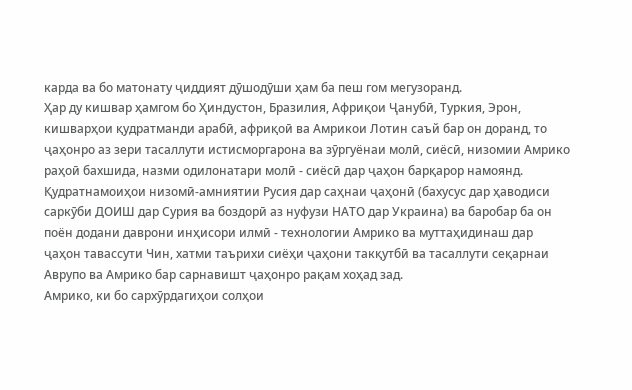карда ва бо матонату ҷиддият дӯшодӯши ҳам ба пеш гом мегузоранд.
Ҳар ду кишвар ҳамгом бо Ҳиндустон, Бразилия, Африқои Ҷанубӣ, Туркия, Эрон, кишварҳои қудратманди арабӣ, африқоӣ ва Амрикои Лотин саъй бар он доранд, то ҷаҳонро аз зери тасаллути истисморгарона ва зӯргуёнаи молӣ, сиёсӣ, низомии Амрико раҳоӣ бахшида, назми одилонатари молӣ - сиёсӣ дар ҷаҳон барқарор намоянд.
Қудратнамоиҳои низомӣ-амниятии Русия дар саҳнаи ҷаҳонӣ (бахусус дар ҳаводиси саркӯби ДОИШ дар Сурия ва боздорӣ аз нуфузи НАТО дар Украина) ва баробар ба он поён додани даврони инҳисори илмӣ - технологии Амрико ва муттаҳидинаш дар ҷаҳон тавассути Чин, хатми таърихи сиёҳи ҷаҳони такқутбӣ ва тасаллути сеқарнаи Аврупо ва Амрико бар сарнавишт ҷаҳонро рақам хоҳад зад.
Амрико, ки бо сархӯрдагиҳои солҳои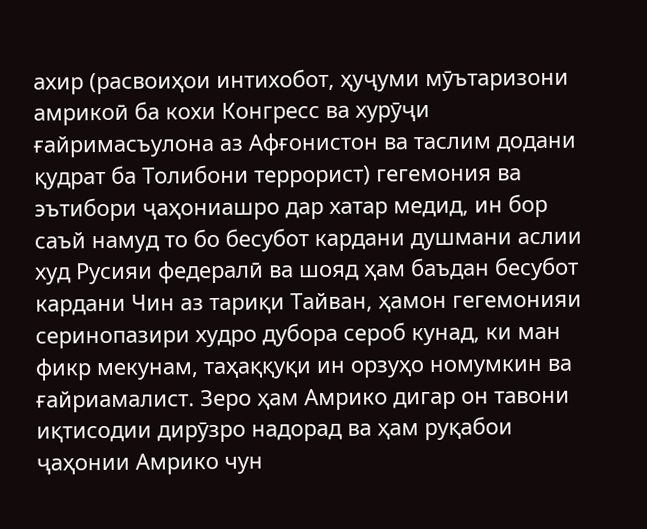ахир (расвоиҳои интихобот, ҳуҷуми мӯътаризони амрикоӣ ба кохи Конгресс ва хурӯҷи ғайримасъулона аз Афғонистон ва таслим додани қудрат ба Толибони террорист) гегемония ва эътибори ҷаҳониашро дар хатар медид, ин бор саъй намуд то бо бесубот кардани душмани аслии худ Русияи федералӣ ва шояд ҳам баъдан бесубот кардани Чин аз тариқи Тайван, ҳамон гегемонияи серинопазири худро дубора сероб кунад, ки ман фикр мекунам, таҳаққуқи ин орзуҳо номумкин ва ғайриамалист. Зеро ҳам Амрико дигар он тавони иқтисодии дирӯзро надорад ва ҳам руқабои ҷаҳонии Амрико чун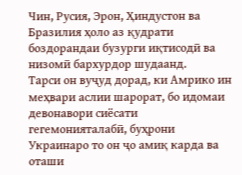Чин, Русия, Эрон, Ҳиндустон ва Бразилия ҳоло аз қудрати боздорандаи бузурги иқтисодӣ ва низомӣ бархурдор шудаанд.
Тарси он вуҷуд дорад, ки Амрико ин меҳвари аслии шарорат, бо идомаи девонавори сиёсати гегемонияталабӣ, буҳрони Украинаро то он ҷо амиқ карда ва оташи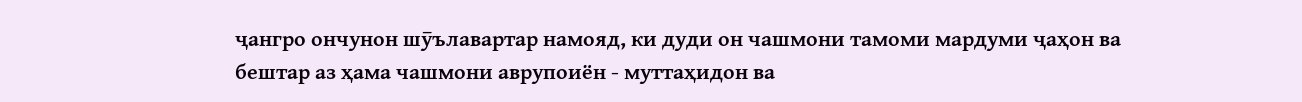ҷангро ончунон шӯълавартар намояд, ки дуди он чашмони тамоми мардуми ҷаҳон ва бештар аз ҳама чашмони аврупоиён - муттаҳидон ва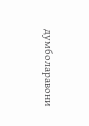думболаравони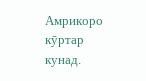Амрикоро кӯртар кунад.